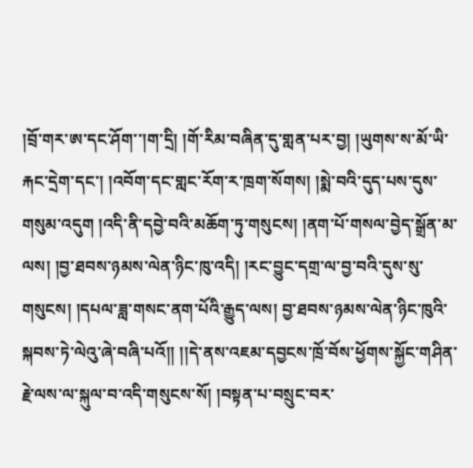།བྲོ་གར་ཨ་དང་ཤོག་་།ག་དྲི། །གོ་རིམ་བཞིན་དུ་གླན་པར་བྱ། །ཡུགས་ས་མོ་ཡི་རྐང་དྲེག་དང་། །འབོག་དང་གླང་རོག་ར་ཁྲག་སོགས། །སྨེ་བའི་དུད་པས་དུས་གསུམ་འདུག །འདི་ནི་དབྱེ་བའི་མཆོག་ཏུ་གསུངས། །ནག་པོ་གསལ་བྱེད་སྒྲོན་མ་ལས། །བྱ་ཐབས་ཉམས་ལེན་ཉིང་ཁུ་འདི། །རང་བྱུང་དགྲ་ལ་བྱ་བའི་དུས་སུ་གསུངས། །དཔལ་ཟླ་གསང་ནག་པོའི་རྒྱུད་ལས། བྱ་ཐབས་ཉམས་ལེན་ཉིང་ཁུའི་སྐབས་ཏེ་ལེའུ་ཞེ་བཞི་པའོ།། །།དེ་ནས་འཇམ་དབྱངས་ཁྲོ་བོས་ཕྱོགས་སྐྱོང་གཤིན་རྗེ་ལས་ལ་སྐུལ་བ་འདི་གསུངས་སོ། །བསྟན་པ་བསྲུང་བར་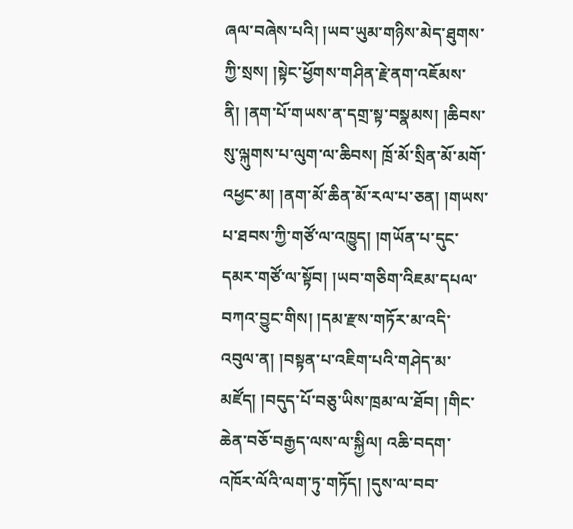ཞལ་བཞེས་པའི། །ཡབ་ཡུམ་གཉིས་མེད་ཐུགས་ཀྱི་སྲས། །སྟེང་ཕྱོགས་གཤིན་རྗེ་ནག་འཇོམས་ནི། །ནག་པོ་གཡས་ན་དགྲ་སྟ་བསྣམས། །ཆིབས་སུ་ལྐུགས་པ་ལུག་ལ་ཆིབས། ཁྲོ་མོ་སྲིན་མོ་མགོ་འཕྱང་མ། །ནག་མོ་ཆིན་མོ་རལ་པ་ཅན། །གཡས་པ་ཐབས་ཀྱི་གཙོ་ལ་འཁྱུད། །གཡོན་པ་དུང་དམར་གཙོ་ལ་སྟོབ། །ཡབ་གཅིག་འིཇམ་དཔལ་བཀའ་བྱུང་གིས། །དམ་རྫས་གཏོར་མ་འདི་འབུལ་ན། །བསྟན་པ་འཇིག་པའི་གཤེད་མ་མཛོད། །བདུད་པོ་བཅུ་ཡིས་ཁྲམ་ལ་ཐོབ། །གིང་ཆེན་བཅོ་བརྒྱད་ལས་ལ་སྐྱིལ། འཆི་བདག་འཁོར་ལོའི་ལག་ཏུ་གཏོད། །དུས་ལ་བབ་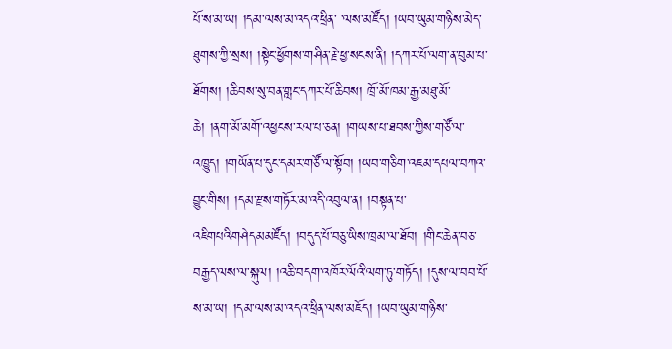པོ་ས་མ་ཡ། །དམ་ལས་མ་འདའ་ཕྲིན་ ་ལས་མཛོད། །ཡབ་ཡུམ་གཉིས་མེད་ཐུགས་ཀྱི་སྲས། །སྟེང་ཕྱོགས་གཤིན་རྗེ་ཕྱ་སངས་ནི། །དཀར་པོ་ལག་ན་བུམ་པ་ཐོགས། །ཆིབས་སུ་བན་གླང་དཀར་པོ་ཆིབས། ཁྲོ་མོ་ཁམ་རྒྱ་མཐུ་མོ་ཆེ། །ནག་མོ་མགོ་འཕྱངས་རལ་པ་ཅན། །གཡས་པ་ཐབས་ཀྱིས་གཙོ་ལ་འཁྱུད། །གཡོན་པ་དུང་དམར་གཙོ་ལ་སྟོབ། །ཡབ་གཅིག་འཇམ་དཔལ་བཀའ་བྱུང་གིས། །དམ་རྫས་གཏོར་མ་འདི་འབུལ་ན། །བསྟན་པ་འཇིགཔའིགཤེདམམཛོད། །བདུད་པོ་བཅུ་ཡིས་ཁྲམ་ལ་ཐོབ། །གིང་ཆེན་བཅ་བརྒྱད་ལས་ལ་སྐུལ། །འཆི་བདག་འཁོར་ལོའི་ལག་ཏུ་གཏོད། །དུས་ལ་བབ་པོ་ས་མ་ཡ། །དམ་ལས་མ་འདའ་ཕྲིན་ལས་མཇོད། །ཡབ་ཡུམ་གཉིས་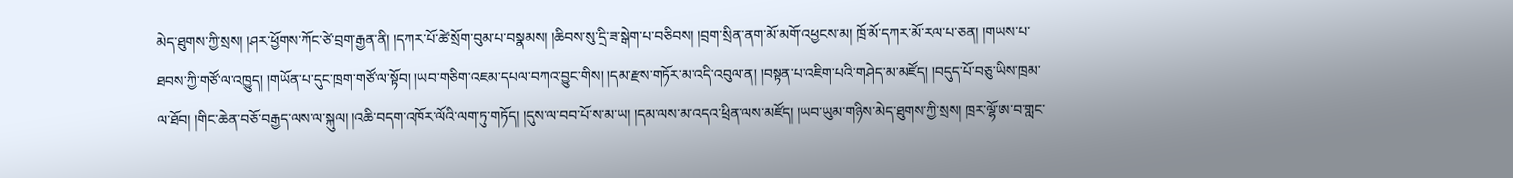མེད་ཐུགས་ཀྱི་སྲས། །ཤར་ཕྱོགས་ཀོང་ཙེ་བྲག་རྒྱན་ནི། །དཀར་པོ་ཚེ་སྲོག་བུམ་པ་བསྣམས། །ཆིབས་སུ་དྲི་ཟ་སྒེག་པ་བཅིབས། །བྲག་སྲིན་ནག་མོ་མགོ་འཕྱངས་མ། ཁྲོ་མོ་དཀར་མོ་རལ་པ་ཅན། །གཡས་པ་ཐབས་ཀྱི་གཙོ་ལ་འཁྱུད། །གཡོན་པ་དུང་ཁྲག་གཙོ་ལ་སྟོབ། །ཡབ་གཅིག་འཇམ་དཔལ་བཀའ་བྱུང་གིས། །དམ་རྫས་གཏོར་མ་འདི་འབུལ་ན། །བསྟན་པ་འཇིག་པའི་གཤེད་མ་མཛོད། །བདུད་པོ་བཅུ་ཡིས་ཁྲམ་ལ་ཐོབ། །གིང་ཆེན་བཅོ་བརྒྱད་ལས་ལ་སྐུལ། །འཆི་བདག་འཁོར་ལོའི་ལག་ཏུ་གཏོད། །དུས་ལ་བབ་པོ་ས་མ་ཡ། །དམ་ལས་མ་འདའ་ཕྲིན་ལས་མཛོད། །ཡབ་ཡུམ་གཉིས་མེད་ཐུགས་ཀྱི་སྲས། ཁྲར་ལྷོ་ཨ་བ་གླང་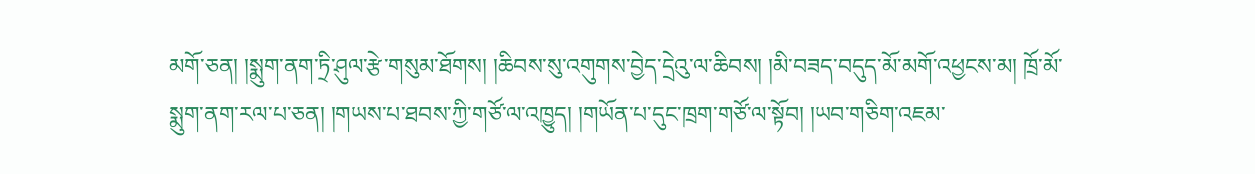མགོ་ཅན། །སྨུག་ནག་ཏྲི་ཤུལ་རྩེ་གསུམ་ཐོགས། །ཆིབས་སུ་འགུགས་བྱེད་དྲེའུ་ལ་ཆིབས། །མི་བཟད་བདུད་མོ་མགོ་འཕྱངས་མ། ཁྲོ་མོ་སྨུག་ནག་རལ་པ་ཅན། །གཡས་པ་ཐབས་ཀྱི་གཙོ་ལ་འཁྱུད། །གཡོན་པ་དུང་ཁྲག་གཙོ་ལ་སྟོབ། །ཡབ་གཅིག་འཇམ་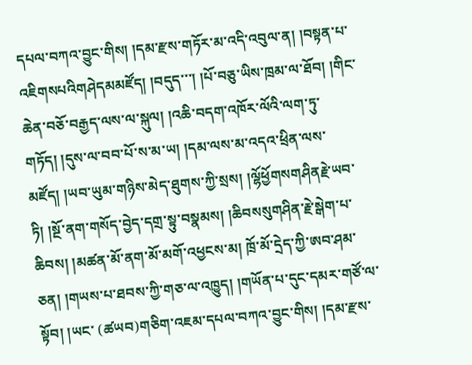དཔལ་བཀའ་བྱུང་གིས། །དམ་རྫས་གཏོར་མ་འདི་འབུལ་ན། །བསྟན་པ་འཇིགསཔའིགཤེདམམཛོད། །བདུད་་་། །པོ་བཅུ་ཡིས་ཁྲམ་ལ་ཐོབ། །གིང་ཆེན་བཅོ་བརྒྱད་ལས་ལ་སྐུལ། །འཆི་བདག་འཁོར་ལོའི་ལག་ཏུ་གཏོད། །དུས་ལ་བབ་པོ་ས་མ་ཡ། །དམ་ལས་མ་འདའ་ཕྲིན་ལས་མཛོད། །ཡབ་ཡུམ་གཉིས་མེད་ཐུགས་ཀྱི་སྲས། །ལྷོཕྱོགསགཤིནརྗེ་ཡབ་ཏི། །སྔོ་ནག་གསོད་བྱེད་དགྲ་སྟུ་བསྣམས། །ཆིབསསུགཤིན་རྗེ་སྒེག་པ་ཆིབས། །མཚན་མོ་ནག་མོ་མགོ་འཕྱངས་མ། ཁྲོ་མོ་དྲེད་ཀྱི་ཨབ་ཤམ་ཅན། །གཡས་པ་ཐབས་ཀྱི་གཅ་ལ་འཁྱུད། །གཡོན་པ་དུང་དམར་གཙོ་ལ་སྟོབ། །ཡང་ (ཚཡབ)གཅིག་འཇམ་དཔལ་བཀའ་བྱུང་གིས། །དམ་རྫས་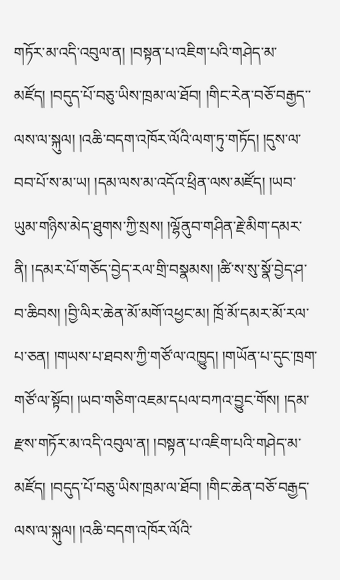གཏོར་མ་འདི་འབུལ་ན། །བསྟན་པ་འཇིག་པའི་གཤེད་མ་མཛོད། །བདུད་པོ་བཅུ་ཡིས་ཁྲམ་ལ་ཐོབ། །གིང་རེན་བཅོ་བརྒྱད་་ལས་ལ་སྐུལ། །འཆི་བདག་འཁོར་ལོའི་ལག་ཏུ་གཏོད། །དུས་ལ་བབ་པོ་ས་མ་ཡ། །དམ་ལས་མ་འདོའ་ཕྲིན་ལས་མཛོད། །ཡབ་ཡུམ་གཉིས་མེད་ཐུགས་ཀྱི་སྲས། །ལྷོནུབ་གཤིན་རྗེ་མིག་དམར་ནི། །དམར་པོ་གཅོད་བྱེད་རལ་གྲི་བསྣམས། །ཚི་ས་སུ་སྣོ་བྱེད་ཤ་བ་ཆིབས། །བྱི་ལིར་ཆེན་མོ་མགོ་འཕྱང་མ། ཁྲོ་མོ་དམར་མོ་རལ་པ་ཅན། །གཡས་པ་ཐབས་ཀྱི་གཙོ་ལ་འཁྱུད། །གཡོན་པ་དུང་ཁྲག་གཙོ་ལ་སྟོབ། །ཡབ་གཅིག་འཇམ་དཔལ་བཀའ་བྱུང་གོས། །དམ་རྫས་གཏོར་མ་འདི་འབུལ་ན། །བསྟན་པ་འཇིག་པའི་གཤེད་མ་མཛོད། །བདུད་པོ་བཅུ་ཡིས་ཁྲམ་ལ་ཐོབ། །གིང་ཆེན་བཅོ་བརྒྱད་ལས་ལ་སྐུལ། །འཆི་བདག་འཁོར་ལོའི་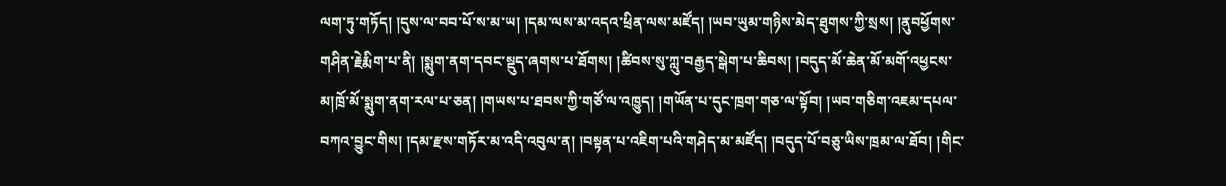ལག་ཏུ་གཏོད། །དུས་ལ་བབ་པོ་ས་མ་ཡ། །དམ་ལས་མ་འདའ་ཕྲིན་ལས་མཛོད། །ཡབ་ཡུམ་གཉིས་མེད་ཐུགས་ཀྱི་སྲས། །ནུབཕྱོགས་གཤིན་རྗེརྨིག་པ་ནི། །སྨུག་ནག་དབང་སྡུད་ཞགས་པ་ཐོགས། །ཚིབས་སུ་ཀླུ་བརྒྱད་སྒེག་པ་ཆིབས། །བདུད་མོ་ཆེན་མོ་མགོ་འཕྱངས་མ།ཁྲོ་མོ་སྨུག་ནག་རལ་པ་ཅན། །གཡས་པ་ཐབས་ཀྱི་གཙོ་ལ་འཁྱུད། །གཡོན་པ་དུང་ཁྲག་གཅ་ལ་སྟོབ། །ཡབ་གཅིག་འཇམ་དཔལ་བཀའ་བྱུང་གིས། །དམ་རྫས་གཏོར་མ་འདི་འབུལ་ན། །བསྟན་པ་འཇིག་པའི་གཤེད་མ་མཛོད། །བདུད་པོ་བཅུ་ཡིས་ཁྲམ་ལ་ཐོབ། །གིང་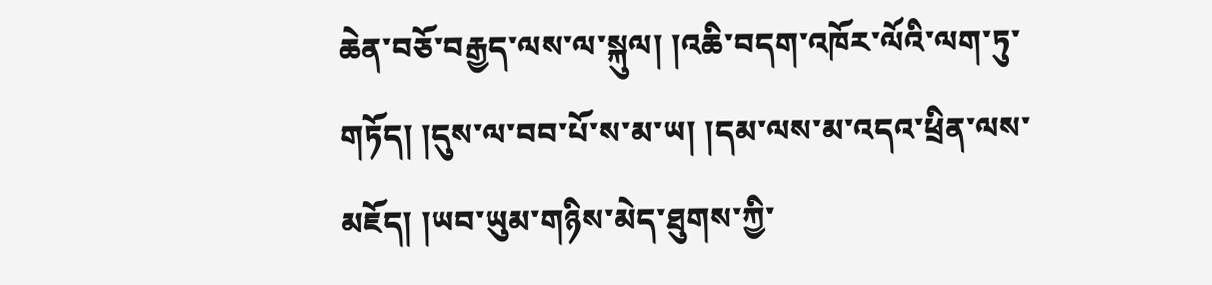ཆེན་བཅོ་བརྒྱད་ལས་ལ་སྐུལ། །འཆི་བདག་འཁོར་ལོའི་ལག་ཏུ་གཏོད། །དུས་ལ་བབ་པོ་ས་མ་ཡ། །དམ་ལས་མ་འདའ་ཕྲིན་ལས་མཇོད། །ཡབ་ཡུམ་གཉིས་མེད་ཐུགས་ཀྱི་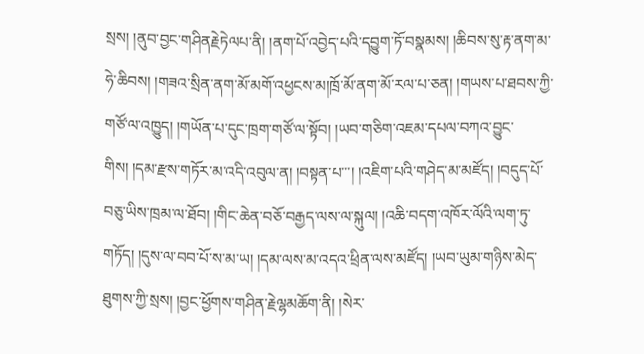སྲས། །ནུབ་བྱང་གཤིནརྗེཏེལཔ་ནི། །ནག་པོ་འབྱེད་པའི་དབྱུག་ཏོ་བསྣམས། །ཆིབས་སུ་རྟ་ནག་མ་ཧེ་ཆིབས། །གཟའ་སྲིན་ནག་མོ་མགོ་འཕྱངས་མ།ཁྲོ་མོ་ནག་མོ་རལ་པ་ཅན། །གཡས་པ་ཐབས་ཀྱི་གཙོ་ལ་འཁྱུད། །གཡོན་པ་དུང་ཁྲག་གཙོ་ལ་སྟོབ། །ཡབ་གཅིག་འཇམ་དཔལ་བཀའ་བྱུང་གིས། །དམ་རྫས་གཏོར་མ་འདི་འབུལ་ན། །བསྟན་པ་་་། །འཇིག་པའི་གཤེད་མ་མཛོད། །བདུད་པོ་བཅུ་ཡིས་ཁྲམ་ལ་ཐོབ། །གིང་ཆེན་བཅོ་བརྒྱད་ལས་ལ་སྐུལ། །འཆི་བདག་འཁོར་ལོའི་ལག་ཏུ་གཏོད། །དུས་ལ་བབ་པོ་ས་མ་ཡ། །དམ་ལས་མ་འདའ་ཕྲིན་ལས་མཛོད། །ཡབ་ཡུམ་གཉིས་མེད་ཐུགས་ཀྱི་སྲས། །བྱང་ཕྱོགས་གཤིན་རྗེལྷམཆོག་ནི། །སེར་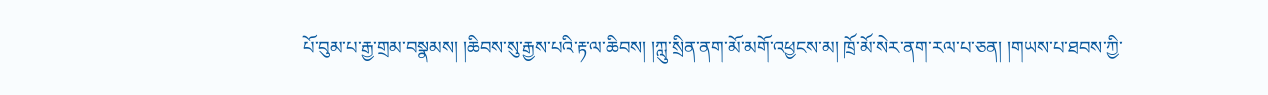པོ་བུམ་པ་རྒྱ་གྲམ་བསྣམས། །ཆིབས་སུ་རྒྱས་པའི་རྟ་ལ་ཆིབས། །ཀླུ་སྲིན་ནག་མོ་མགོ་འཕྱངས་མ། ཁྲོ་མོ་སེར་ནག་རལ་པ་ཅན། །གཡས་པ་ཐབས་ཀྱི་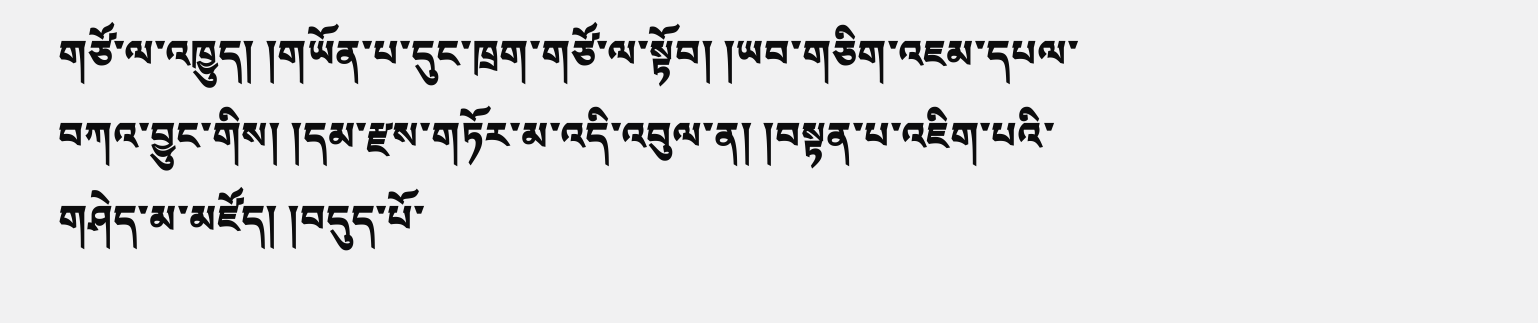གཙོ་ལ་འཁྱུད། །གཡོན་པ་དུང་ཁྲག་གཙོ་ལ་སྟོབ། །ཡབ་གཅིག་འཇམ་དཔལ་བཀའ་བྱུང་གིས། །དམ་རྫས་གཏོར་མ་འདི་འབུལ་ན། །བསྟན་པ་འཇིག་པའི་གཤེད་མ་མཛོད། །བདུད་པོ་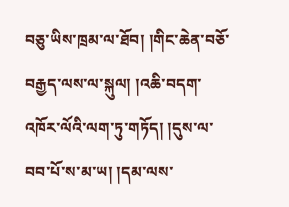བཅུ་ཡིས་ཁྲམ་ལ་ཐོབ། །གིང་ཆེན་བཅོ་བརྒྱད་ལས་ལ་སྐུལ། །འཆི་བདག་འཁོར་ལོའི་ལག་ཏུ་གཏོད། །དུས་ལ་བབ་པོ་ས་མ་ཡ། །དམ་ལས་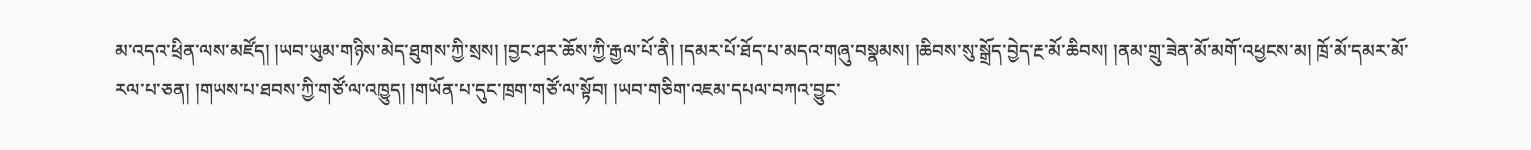མ་འདའ་ཕྲིན་ལས་མཛོད། །ཡབ་ཡུམ་གཉིས་མེད་ཐུགས་ཀྱི་སྲས། །བྱང་ཤར་ཆོས་ཀྱི་རྒྱལ་པོ་ནི། །དམར་པོ་ཐོད་པ་མདའ་གཞུ་བསྣམས། །ཆིབས་སུ་སྒྲོད་བྱེད་རྔ་མོ་ཆིབས། །ནམ་གྲུ་ཟེན་མོ་མགོ་འཕྱངས་མ། ཁྲོ་མོ་དམར་མོ་རལ་པ་ཅན། །གཡས་པ་ཐབས་ཀྱི་གཙོ་ལ་འཁྱུད། །གཡོན་པ་དུང་ཁྲག་གཙོ་ལ་སྟོབ། །ཡབ་གཅིག་འཇམ་དཔལ་བཀའ་བྱུང་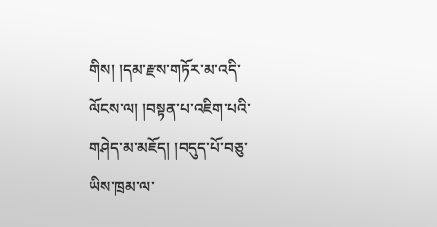གིས། །དམ་རྫས་གཏོར་མ་འདི་ལོངས་ལ། །བསྟན་པ་འཇིག་པའི་གཤེད་མ་མཇོད། །བདུད་པོ་བཅུ་ཡིས་ཁྲམ་ལ་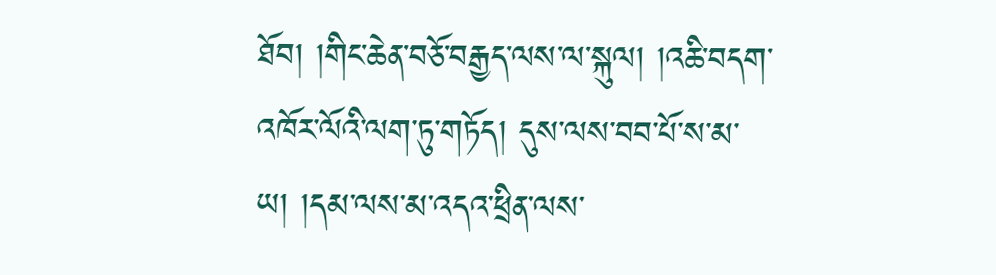ཐོབ། །གིང་ཆེན་བཅོ་བརྒྱད་ལས་ལ་སྐུལ། །འཆི་བདག་འཁོར་ལོའི་ལག་ཏུ་གཏོད། དུས་ལས་བབ་པོ་ས་མ་ཡ། །དམ་ལས་མ་འདའ་ཕྲིན་ལས་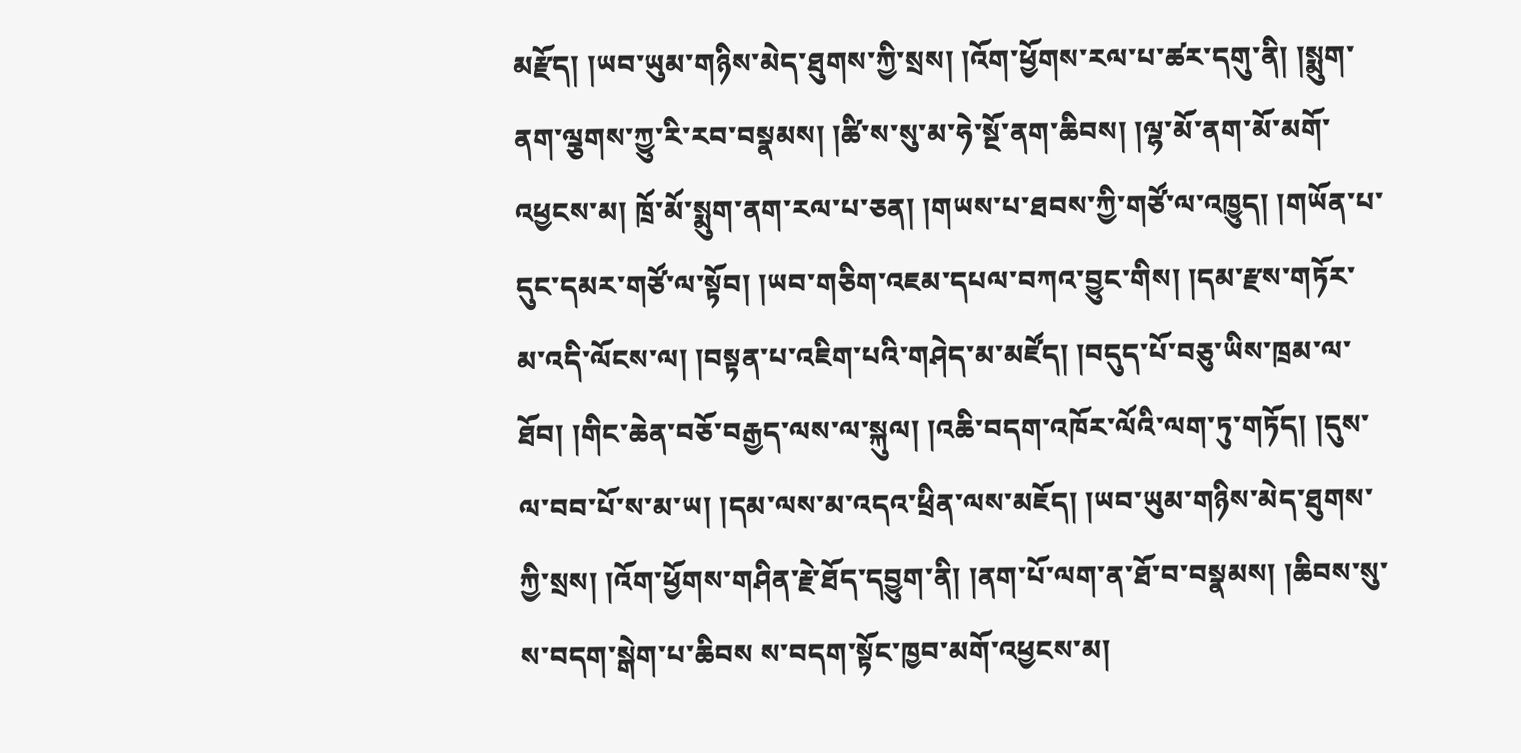མརྫོད། །ཡབ་ཡུམ་གཉིས་མེད་ཐུགས་ཀྱི་སྲས། །འོག་ཕྱོགས་རལ་པ་ཚར་དགུ་ནི། །སྨུག་ནག་ལྕགས་ཀྱུ་རི་རབ་བསྣམས། །ཚི་ས་སུ་མ་ཧེ་སྔོ་ནག་ཆིབས། །ལྷ་མོ་ནག་མོ་མགོ་འཕྱངས་མ། ཁྲོ་མོ་སྨུག་ནག་རལ་པ་ཅན། །གཡས་པ་ཐབས་ཀྱི་གཙོ་ལ་འཁྱུད། །གཡོན་པ་དུང་དམར་གཙོ་ལ་སྟོབ། །ཡབ་གཅིག་འཇམ་དཔལ་བཀའ་བྱུང་གིས། །དམ་རྫས་གཏོར་མ་འདི་ལོངས་ལ། །བསྟན་པ་འཇིག་པའི་གཤེད་མ་མཛོད། །བདུད་པོ་བཅུ་ཡིས་ཁྲམ་ལ་ཐོབ། །གིང་ཆེན་བཅོ་བརྒྱད་ལས་ལ་སྐུལ། །འཆི་བདག་འཁོར་ལོའི་ལག་ཏུ་གཏོད། །དུས་ལ་བབ་པོ་ས་མ་ཡ། །དམ་ལས་མ་འདའ་ཕྲིན་ལས་མཇོད། །ཡབ་ཡུམ་གཉིས་མེད་ཐུགས་ཀྱི་སྲས། །འོག་ཕྱོགས་གཤིན་རྗེ་ཐོད་དབྱུག་ནི། །ནག་པོ་ལག་ན་ཐོ་བ་བསྣམས། །ཆིབས་སུ་ས་བདག་སྒེག་པ་ཆིབས ས་བདག་སྟོང་ཁྱབ་མགོ་འཕྱངས་མ།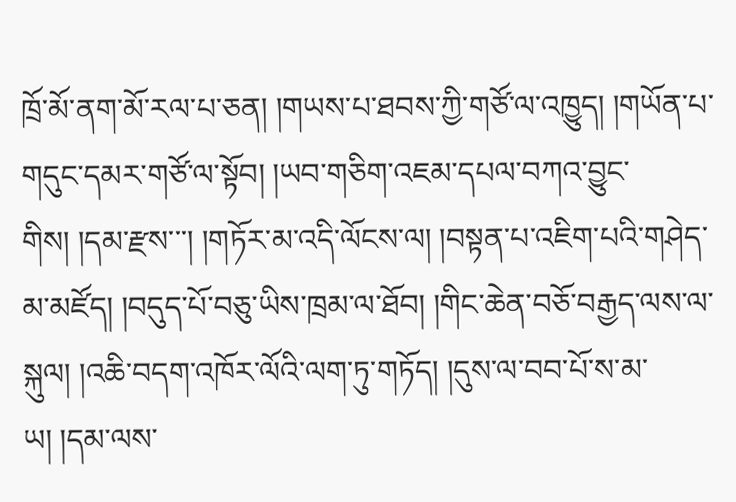ཁྲོ་མོ་ནག་མོ་རལ་པ་ཅན། །གཡས་པ་ཐབས་ཀྱི་གཙོ་ལ་འཁྱུད། །གཡོན་པ་གདུང་དམར་གཙོ་ལ་སྟོབ། །ཡབ་གཅིག་འཇམ་དཔལ་བཀའ་བྱུང་གིས། །དམ་རྫས་་་། །གཏོར་མ་འདི་ལོངས་ལ། །བསྟན་པ་འཇིག་པའི་གཤེད་མ་མཛོད། །བདུད་པོ་བཅུ་ཡིས་ཁྲམ་ལ་ཐོབ། །གིང་ཆེན་བཅོ་བརྒྱད་ལས་ལ་སྐུལ། །འཆི་བདག་འཁོར་ལོའི་ལག་ཏུ་གཏོད། །དུས་ལ་བབ་པོ་ས་མ་ཡ། །དམ་ལས་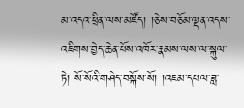མ་འདའ་ཕྲིན་ལས་མཛོད། །ཅེས་བཅོམ་ལྡན་འདས་འཇིགས་བྱེད་ཆེན་པོས་འཁོར་རྣམས་ལས་ལ་སྐུལ་ཏེ། སོ་སོའི་གཤེད་བསྐོས་སོ། །འཇམ་དཔལ་ཟླ་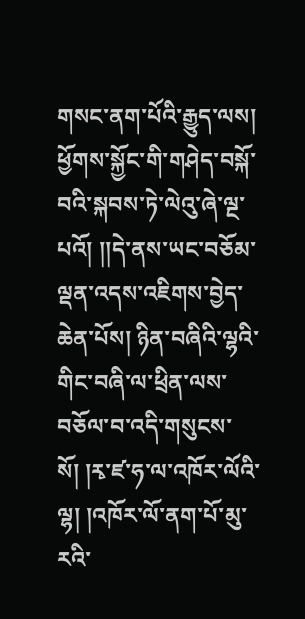གསང་ནག་པོའི་རྒྱུད་ལས། ཕྱོགས་སྐྱོང་གི་གཤེད་བསྐོ་བའི་སྐབས་ཏེ་ལེའུ་ཞེ་ལྔ་པའོ། །།དེ་ནས་ཡང་བཅོམ་ལྡན་འདས་འཇིགས་བྱེད་ཆེན་པོས། ཉིན་བཞིའི་ལྷའི་གིང་བཞི་ལ་ཕྲིན་ལས་བཅོལ་བ་འདི་གསུངས་སོ། །རྭ་ཛ་ཧ་ལ་འཁོར་ལོའི་ལྷ། །འཁོར་ལོ་ནག་པོ་མུ་རའི་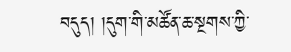བདུད། །དུག་གི་མཚོན་ཆ་སྔགས་ཀྱི་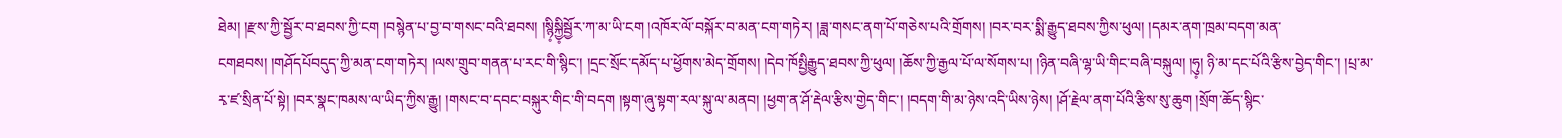ཐེམ། །རྫས་ཀྱི་སྦྱོར་བ་ཐབས་ཀྱི་ངག །བསྙེན་པ་བྱ་བ་གསང་བའི་ཐབས། །སྙི༷སྐྱི༷སྦྱོར་ཀ་མ་ཡི་ངག །འཁོར་ལོ་བསྐོར་བ་མན་ངག་གཏེར། །ཟླ་གསང་ནག་པོ་གཅེས་པའི་གྲོགས། །བར་བར་སྨི་རྒྱུད་ཐབས་ཀྱིས་ཕུལ། །དམར་ནག་ཁྲམ་བདག་མན་ངགཐབས། །གཤོདཔོབདུད་ཀྱི་མན་ངག་གཏེར། །ལས་གྲུབ་གནན་པ་རང་གི་སྙིང་། །དྲང་སྲོང་དམོད་པ་ཕྱོགས་མེད་གྲོགས། །དེབ་ཁོསྤྱིརྒྱུད་ཐབས་ཀྱི་ཕུལ། །ཆོས་ཀྱི་རྒྱལ་པོ་ལ་སོགས་པ། །ཉིན་བཞི་ལྷ་ཡི་གིང་བཞི་བསྐུལ། །ཧུ༷། ཉི་མ་དང་པོའི་རྩིས་བྱེད་གིང་། །པྲ་མ་རྭ་ཛ་སྲིན་པོ་སྟེ། །བར་སྣང་ཁམས་ལ་ཡིད་ཀྱིས་རྒྱུ། །གསང་བ་དབང་བསྐུར་གིང་གི་བདག །སྟག་ཞུ་སྟག་རལ་སྐུ་ལ་མནབ། །ཕྱག་ན་ཤོ་རྡེལ་རྩིས་གྱེད་གིང་། །བདག་གི་མ་ཉེས་འདི་ཡིས་ཉེས། །ཤོ་རྗེལ་ནག་པོའི་རྩིས་སུ་ཆུག །སྲོག་ཆོད་སྙིང་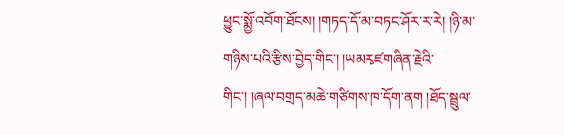ཕྱུང་སྨྱོ་འབོག་ཐོངས། །གཏད་དོ་མ་བཏང་ཤོར་ར་རེ། །ཉི་མ་གཉིས་པའི་རྩིས་བྱེད་གིང་། །ཡམརྭཛགཞིན་རྗེའི་གིང་། །ཞལ་བགྲད་མཆེ་གཙིགས་ཁ་དོག་ནག །ཐོད་སྦྲུལ་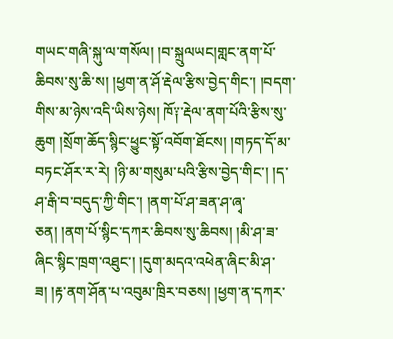གཡང་གཞི་སྐུ་ལ་གསོལ། །བ་སྐྲུལཡང།གླང་ནག་པོ་ཆིབས་སུ་ཆི་ས། །ཕྱག་ན་ཤོ་རྡེལ་རྩིས་བྱེད་གིང་། །བདག་གིས་མ་ཉེས་འདི་ཡིས་ཉེས། ཁོ༑་རྡེལ་ནག་པོའི་རྩིས་སུ་ཆུག །སྲོག་ཆོད་སྙིང་ཕྱུང་སྟོ་འབོག་ཐོངས། །གཏད་དོ་མ་བཏང་ཤོར་ར་རེ། །ཉི་མ་གསུམ་པའི་རྩིས་བྱེད་གིང་། །ད་ཤ་རྒི་བ་བདུད་ཀྱི་གིང་། །ནག་པོ་ཤ་ཟན་ཤ་ཞྭ་ཅན། །ནག་པོ་སྙིང་དཀར་ཆིབས་སུ་ཆིབས། །མི་ཤ་ཟ་ཞིང་སྙིང་ཁྲག་འཐུང་། །དུག་མདའ་འཕེན་ཞིང་མི་ཤ་ཟ། །རྟ་ནག་ཤོན་པ་འབུམ་ཁྲིར་བཅས། །ཕྱག་ན་དཀར་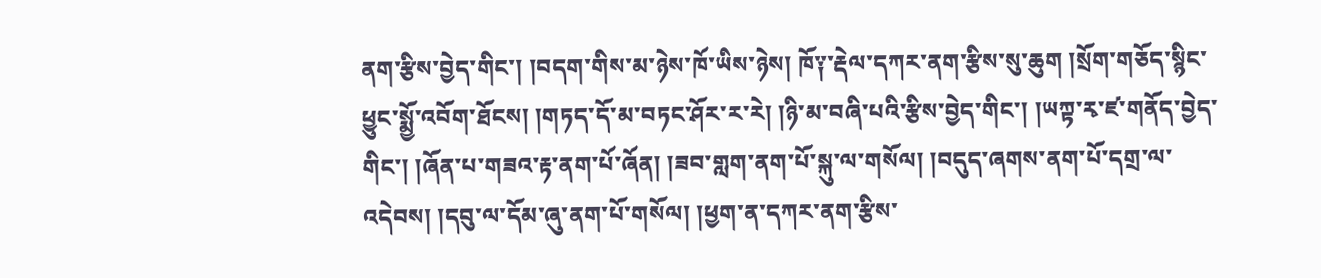ནག་རྩིས་བྱེད་གིང་། །བདག་གིས་མ་ཉེས་ཁོ་ཡིས་ཉེས། ཁོ༑་རྡེལ་དཀར་ནག་རྩིས་སུ་ཆུག །སྲོག་གཅོད་སྙིང་ཕྱུང་སྨྱོ་འབོག་ཐོངས། །གཏད་དོ་མ་བཏང་ཤོར་ར་རེ། །ཉི་མ་བཞི་པའི་རྩིས་བྱེད་གིང་། །ཡཀྟ་རྭ་ཛ་གནོད་བྱེད་གིང་། །ཞོན་པ་གཟའ་རྟ་ནག་པོ་ཞོན། །ཟབ་གླག་ནག་པོ་སྐུ་ལ་གསོལ། །བདུད་ཞགས་ནག་པོ་དགྲ་ལ་འདེབས། །དབུ་ལ་དོམ་ཞུ་ནག་པོ་གསོལ། །ཕྱག་ན་དཀར་ནག་རྩིས་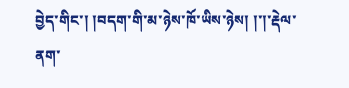བྱེད་གིང་། །བདག་གི་མ་ཉེས་ཁོ་ཡིས་ཉེས། །་།་རྡེལ་ནག་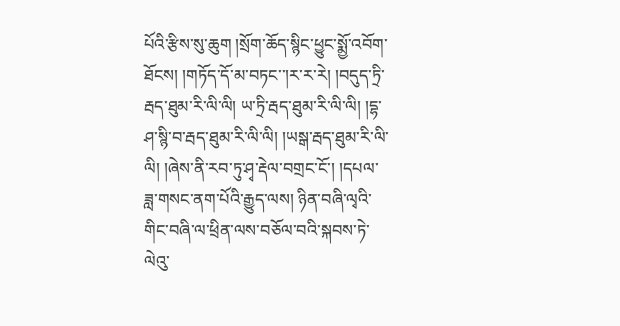པོའི་རྩིས་སུ་ཆུག །སྲོག་ཆོད་སྙིང་ཕྱུང་སྨྱོ་འབོག་ཐོངས། །གཏོད་དོ་མ་བཏང་་།ར་ར་རེ། །བདུད་ཏྲི་རྦད་ཐུམ་རི་ལི་ལི། ཡ་ཏྲི་རྦད་ཐུམ་རི་ལི་ལི། །དྷ་ཤ་སྙི་བ་རྦད་ཐུམ་རི་ལི་ལི། །ཡསྒ་རྦད་ཐུམ་རི་ལི་ལི། །ཞེས་ནི་རབ་ཏུ་ཤྭ་རྡེལ་བགྲང་ངོ་། །དཔལ་ཟླ་གསང་ནག་པོའི་རྒྱུད་ལས། ཉིན་བཞི་ལྭའི་གིང་བཞི་ལ་ཕྲིན་ལས་བཅོལ་བའི་སྐབས་ཏེ་ལེའུ་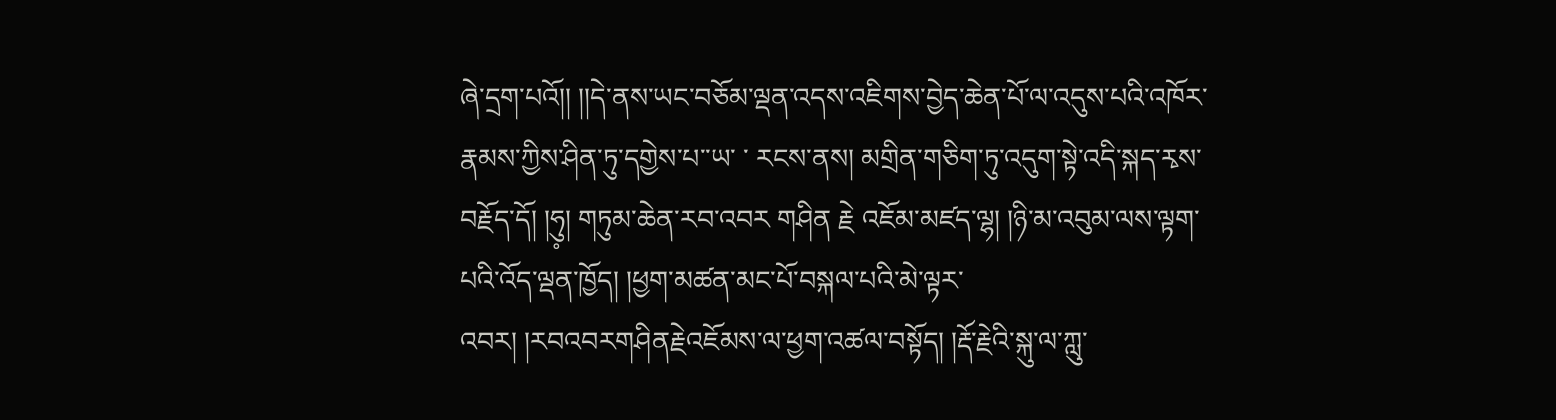ཞེ་དྲག་པའོ།། །།དེ་ནས་ཡང་བཅོམ་ལྡན་འདས་འཇིགས་བྱེད་ཆེན་པོ་ལ་འདུས་པའི་འཁོར་རྣམས་ཀྱིས་ཤིན་ཏུ་དགྱེས་པ་་ཡ་ ་ རངས་ནས། མགྲིན་གཅིག་ཏུ་འདུག་སྟེ་འདི་སྐད་རྭས་བརྗོད་དོ། །ཧུ༷། གཏུམ་ཆེན་རབ་འབར གཤིན རྗེ འཇོམ་མཛད་ལྷ། །ཉི་མ་འབུམ་ལས་ལྟག་པའི་འོད་ལྡན་ཁྱོད། །ཕྱག་མཚན་མང་པོ་བསྐལ་པའི་མེ་ལྟར་འབར། །རབའབརགཤིནརྗེའཇོམས་ལ་ཕྱག་འཚལ་བསྟོད། །རྡོ་རྗེའི་སྐུ་ལ་ཀླུ་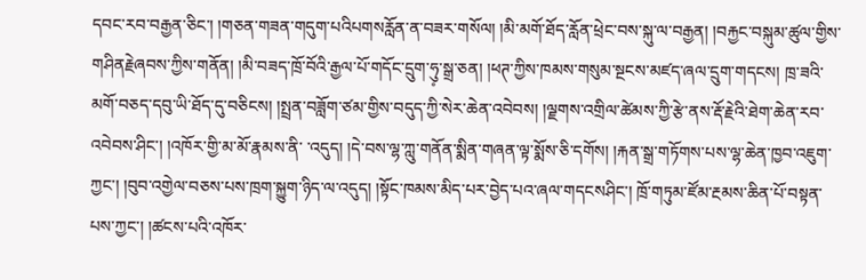དབང་རབ་བརྒྱན་ཅིང་། །གཅན་གཟན་གདུག་པའིཔགསརློན་ན་བཟར་གསོལ། །མི་མགོ་ཐོད་རློན་ཕྲེང་བས་སྐུ་ལ་བརྒྱན། །བརྐྱང་བསྐུམ་ཚུལ་གྱིས་གཤིནརྗེཞབས་ཀྱིས་གནོན། །མི་བཟད་ཁྲོ་བོའི་རྒྱལ་པོ་གདོང་དྲུག་ཧུ༷་སྒྲ་ཅན། །ཕཊ་ཀྱིས་ཁམས་གསུམ་སྔངས་མཛད་ཞལ་དྲུག་གདངས། ཁྲ་ཟའི་མགོ་བཅད་དབུ་ཡི་ཐོད་དུ་བཅིངས། །སྤྲན་བཟློག་ཙམ་གྱིས་བདུད་ཀྱི་སེར་ཆེན་འབེབས། །ལྗགས་འགྲིལ་ཚེམས་ཀྱི་རྩེ་ནས་རྡོ་རྗེའི་ཐེག་ཆེན་རབ་འབེབས་ཤིང་། །འཁོར་གྱི་མ་མོ་རྣམས་ནི་ ་འདུད། །དེ་བས་ལྷ་ཀླུ་གནོན་སྨིན་གཞན་ལྟ་སྨོས་ཅི་དགོས། །རྐན་སྒྲ་གཏོགས་པས་ལྷ་ཆེན་ཁྱབ་འཇུག་ཀྱང་། །བུབ་འགྱེལ་བཅས་པས་ཁྲག་སྐྱུག་ཉིད་ལ་འདུད། །སྟོང་ཁམས་མིད་པར་བྱེད་པའ་ཞལ་གདངསཤིང་། ཁྲོ་གཏུམ་ཛོམ་རྔམས་ཆིན་པོ་བསྟན་པས་ཀྱང་། །ཚངས་པའི་འཁོར་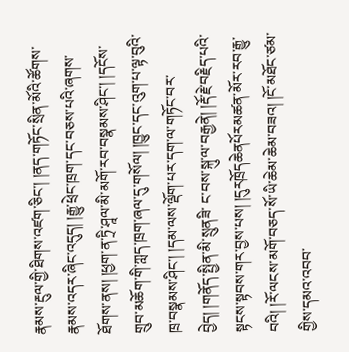རྣམས་རྔུལ་གྱི་ཐིགས་འཛག་ཅིང་། །ནད་གཏོང་སྲིན་མོའི་ཚོགས་རྣམས་འདར་ཞིང་འདུད། །རྒྱུ་ཕྲེང་ཁྲག་དང་བཅས་པའི་ཞགས་ཐོགས་ནས། །ཕྱག་ན་ཏྲི་ཤཱལ་མི་མགོ་རབ་བསྣམས་ཤིང་། །དངོས་གྲུབ་མཆོག་གི་ཀླད་ཁྲག་ཞལ་དུ་གསོལ། །ཁྱུང་དང་འུག་པ་ལྟ་བུའི་ཁྲ་བསྣམས་ཤིང་། །དམ་ལས་ལྡོག་པར་དག་ལ་གཏོང་བར་བྱེད། །གནོད་སྤྱིན་མི་སྲུནཟི་ ང་བས་སྐུ་ལ་བརྒྱནེ། །རྡོ་རྗེ་བརྗིད་པའི་སྟངས་སྟབས་གར་བྱས་པས། །དུརཁྲོདཆེནཔོརམཚན་མོར་རབ་རྒྱུ་བའི། །རོ་ལངས་མགོ་བཅད་སོ་ཡི་ཆེམ་ཆེམ་བཟའ། །ངོ་མཐོང་ཙམ་གྱིས་དམའ་འབབ་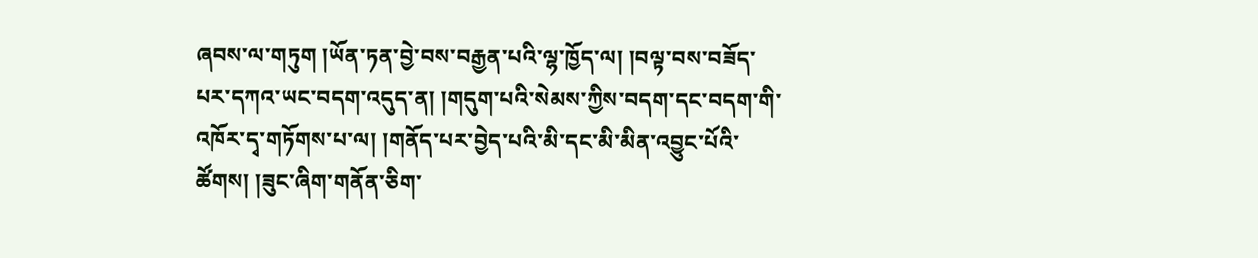ཞབས་ལ་གཏུག །ཡོན་ཏན་བྱེ་བས་བརྒྱན་པའི་ལྷ་ཁྱོད་ལ། །བལྟ་བས་བཟོད་པར་དཀའ་ཡང་བདག་འདུད་ན། །གདུག་པའི་སེམས་ཀྱིས་བདག་དང་བདག་གི་འཁོར་དྭ་གཏོགས་པ་ལ། །གནོད་པར་བྱེད་པའི་མི་དང་མི་མིན་འབྱུང་པོའི་ཚོགས། །ཟུང་ཞིག་གནོན་ཅིག་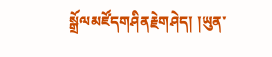སྒྲོལམཛོདགཤིནརྗེགཤེད། །ཡུན་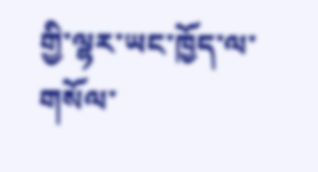གྱི་ལྷར་ཡང་ཁྱོད་ལ་གསོལ་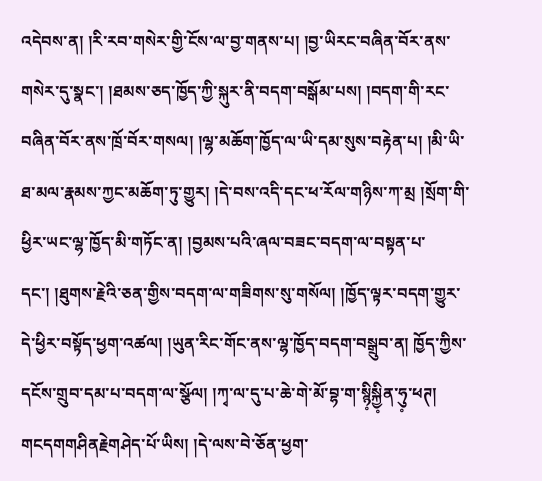འདེབས་ན། །རི་རབ་གསེར་གྱི་ངོས་ལ་བྱ་གནས་པ། །བྱ་ཡིརང་བཞིན་བོར་ནས་གསེར་དུ་སྣང་། །ཐམས་ཅད་ཁྱོད་ཀྱི་སྐུར་ནི་བདག་བསྒོམ་པས། །བདག་གི་རང་བཞིན་བོར་ནས་ཁྲོ་བོར་གསལ། །ལྷ་མཆོག་ཁྱོད་ལ་ཡི་དམ་སུས་བརྟེན་པ། །མི་ཡི་ཐ་མལ་རྣམས་ཀྱང་མཆོག་ཏུ་གྱུར། །དེ་བས་འདི་དང་ཕ་རོལ་གཉིས་ཀ་མྲ །སྲོག་གི་ཕྱིར་ཡང་ལྷ་ཁྱོད་མི་གཏོང་ན། །བྱམས་པའི་ཞལ་བཟང་བདག་ལ་བསྟན་པ་དང་། །ཐུགས་རྗེའི་ཅན་གྱིས་བདག་ལ་གཟིགས་སུ་གསོལ། །ཁྱོད་ལྟར་བདག་གྱུར་དེ་ཕྱིར་བསྟོད་ཕྱག་འཚལ། །ཡུན་རིང་གོང་ནས་ལྷ་ཁྱོད་བདག་བསྒྲུབ་ན། ཁྱོད་ཀྱིས་དངོས་གྲུབ་དམ་པ་བདག་ལ་སྩོལ། །ཀྭ་ལ་དུ་པ་ཆེ་གེ་མོ་བྷ་ག་སྙི༷སྐྱི༷ན་ཧུ༷་ཕཊ། གངདགགཤིནརྗེགཤེད་པོ་ཡིས། །དེ་ལས་བེ་ཅོན་ཕྱག་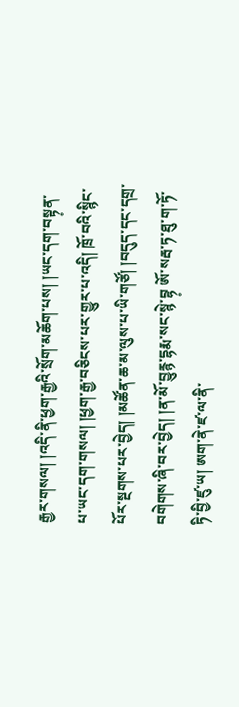རྒྱར་གསལ། །འདི་ནི་ཕྱག་རྒྱའི་སྲོག་མཆོག་པས། །ཡང་དག་བསྟ༷ན་པ་ཡང་དག་གསལ། །ཕྱག་རྒྱ་བཅིངས་པར་གྱུར་པ་འདི། ཁྲོ་བའི་སྙིང་པོར་སྔགས་པར་བྱེད། །མཚོན་ཆ་མ་ལུས་པ་ཡི་གཙོ། །བདུད་དང་དགྲ་བགེགས་ཞི་བར་བྱེད། །ན་མོ་བྱུརྙ་དྷརྨ་སང་སྙེ་བྷ༷ ཨོ་སརྦ་ཏ་ཐུ་ག་ཏོ་ཏི་བྱི་ཛུ་ཡ། ཨག་ནེ་ཛ་ལ་ནི་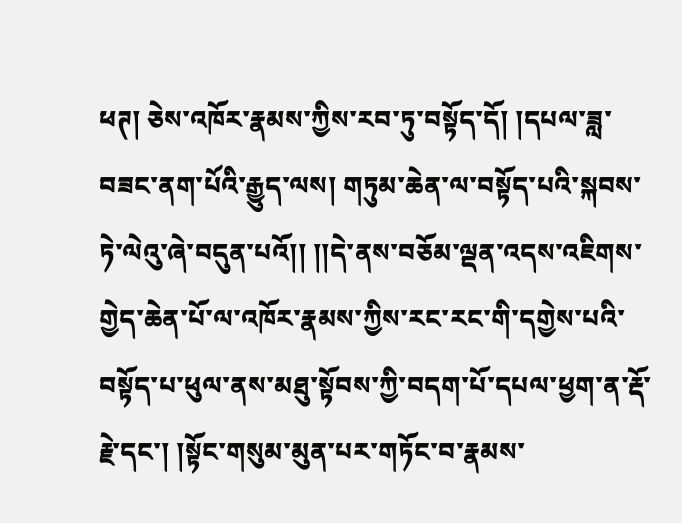ཕཊ། ཅེས་འཁོར་རྣམས་ཀྱིས་རབ་ཏུ་བསྟོད་དོ། །དཔལ་ཟླ་བཟང་ནག་པོའི་རྒྱུད་ལས། གཏུམ་ཆེན་ལ་བསྟོད་པའི་སྐབས་ཏེ་ལེའུ་ཞེ་བདུན་པའོ།། །།དེ་ནས་བཅོམ་ལྡན་འདས་འཇིགས་གྱེད་ཆེན་པོ་ལ་འཁོར་རྣམས་ཀྱིས་རང་རང་གི་དགྱེས་པའི་བསྟོད་པ་ཕུལ་ནས་མཐུ་སྟོབས་ཀྱི་བདག་པོ་དཔལ་ཕྱག་ན་རྡོ་རྗེ་དང་། །སྟོང་གསུམ་མུན་པར་གཏོང་བ་རྣམས་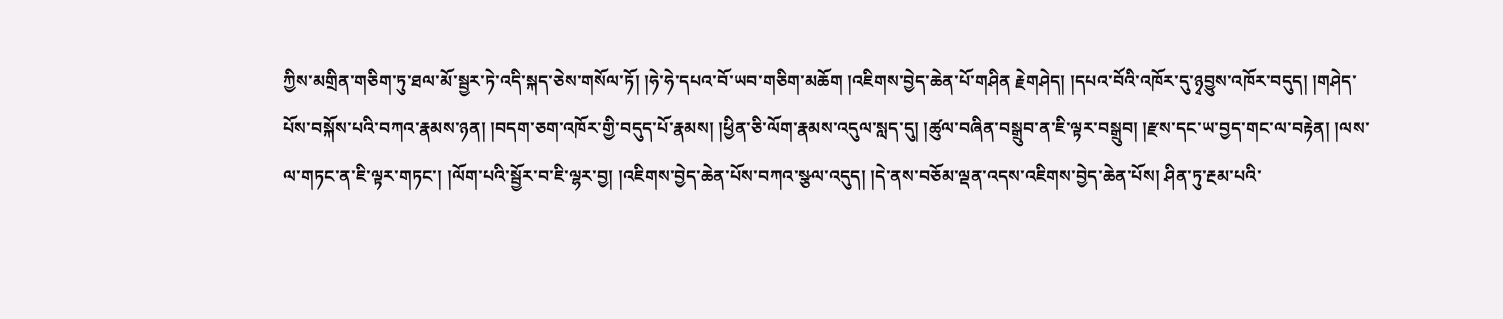ཀྱིས་མགྲིན་གཅིག་ཏུ་ཐལ་མོ་སྦྱར་ཏེ་འདི་སྐད་ཅེས་གསོལ་ཏོ། །ཧེ་ཧེ་དཔའ་བོ་ཡབ་གཅིག་མཆོག །འཇིགས་བྱེད་ཆེན་པོ་གཤིན རྗེགཤེད། །དཔའ་བོའི་འཁོར་དུ་ཉྭབྱུས་འཁོར་བདུད། །གཤེད་པོས་བསྐོས་པའི་བཀའ་རྣམས་ཉན། །བདག་ཅག་འཁོར་གྱི་བདུད་པོ་རྣམས། །ཕྱིན་ཅི་ལོག་རྣམས་འདུལ་སླད་དུ། །ཚུལ་བཞིན་བསྒྲུབ་ན་ཇི་ལྟར་བསྒྲུབ། །རྫས་དང་ཡ་བྱད་གང་ལ་བརྟེན། །ལས་ལ་གཏང་ན་ཇི་ལྟར་གཏང་། །ལོག་པའི་སྦྱོར་བ་ཇི་ལྷར་བྱ། །འཇིགས་བྱེད་ཆེན་པོས་བཀའ་སྩལ་འདུད། །དེ་ནས་བཅོམ་ལྡན་འདས་འཇིགས་བྱེད་ཆེན་པོས། ཤིན་ཏུ་རྔམ་པའི་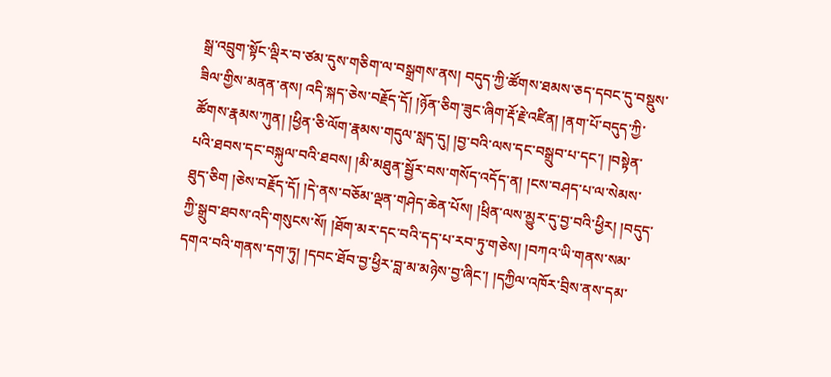སྒྲ་འབྲུག་སྟོང་ལྡིར་བ་ཙམ་དུས་གཅིག་ལ་བསྒྲགས་ནས། བདུད་ཀྱི་ཚོགས་ཐམས་ཅད་དབང་དུ་བསྡུས་ཟིལ་གྱིས་མནན་ནས། འདི་སྐད་ཅེས་བརྗོད་དོ། །ཉོན་ཅིག་ཟུང་ཞིག་རྡོ་རྗེ་འཛིན། །ནག་པོ་བདུད་ཀྱི་ཚོགས་རྣམས་ཀུན། །ཕྱིན་ཅི་ལོག་རྣམས་གདུལ་སླད་དུ། །བྱ་བའི་ལས་དང་བསྒྲུབ་པ་དང་། །བསྟེན་པའི་ཐབས་དང་བསྐུལ་བའི་ཐབས། །མི་མཐུན་སྦྱོར་བས་གསོད་འདོད་ན། །ངས་བཤད་པ་ལ་སེམས་ཐུད་ཅིག །ཅེས་བརྗོད་དོ། །དེ་ནས་བཅོམ་ལྡན་གཤེད་ཆེན་པོས། །ཕྲིན་ལས་མྱུར་དུ་བྱ་བའི་ཕྱིར། །བདུད་ཀྱི་སྒྲུབ་ཐབས་འདི་གསུངས་སོ། །ཐོག་མར་དང་བའི་དད་པ་རབ་ཏུ་གཅེས། །བཀའ་ཡི་གནས་སམ་དགའ་བའི་གནས་དག་ཏུ། །དབང་ཐོབ་བྱ་ཕྱིར་བླ་མ་མཉེས་བྱ་ཞིང་། །དཀྱིལ་འཁོར་བྲིས་ནས་དམ་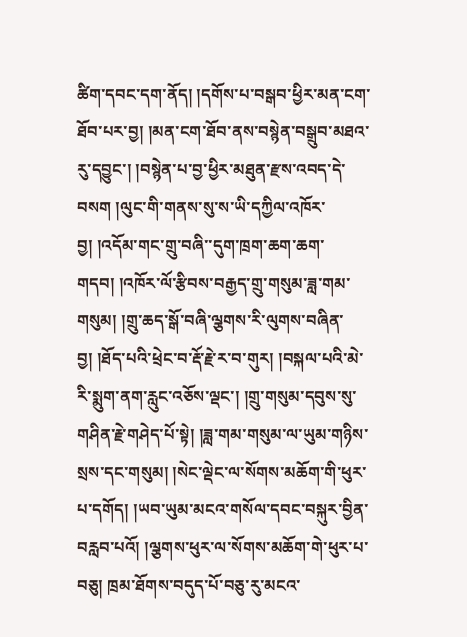ཚིག་དབང་དག་ནོད། །དགོས་པ་བསྒབ་ཕྱིར་མན་ངག་ཐོབ་པར་བྱ། །མན་ངག་ཐོབ་ནས་བསྙེན་བསྒྲུབ་མཐའ་རུ་དབྱུང་། །བསྙེན་པ་བྱ་ཕྱིར་མཐུན་རྫས་འབད་དེ་བསག །ལུང་གི་གནས་སུ་ས་ཡི་དཀྱིལ་འཁོར་བྱ། །འདོམ་གང་གྲུ་བཞི་་དུག་ཁྲག་ཆག་ཆག་གདབ། །འཁོར་ལོ་རྩིབས་བརྒྱད་གྲུ་གསུམ་ཟླ་གམ་གསུམ། །གྲུ་ཆད་སྒོ་བཞི་ལྕགས་རི་ལུགས་བཞིན་བྱ། །ཐོད་པའི་ཕྲེང་བ་རྡོ་རྗེ་ར་བ་གུར། །བསྐལ་པའི་མེ་རི་སྨུག་ནག་རླུང་འཅོས་ལྡང་། །གྲུ་གསུམ་དབུས་སུ་གཤིན་རྗེ་གཤེད་པོ་སྟེ། །ཟླ་གམ་གསུམ་ལ་ཡུམ་གཉིས་སྲས་དང་གསུམ། །སེང་ལྡེང་ལ་སོགས་མཆོག་གི་ཕུར་པ་དགོད། །ཡབ་ཡུམ་མངའ་གསོལ་དབང་བསྐུར་བྱིན་བརླབ་པའོ། །ལྕགས་ཕུར་ལ་སོགས་མཆོག་གེ་ཕུར་པ་བཅུ། ཁྲམ་ཐོགས་བདུད་པོ་བཅུ་རུ་མངའ་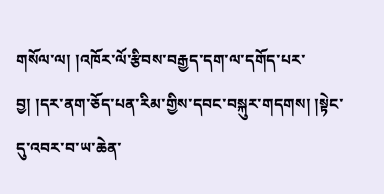གསོལ་ལ། །འཁོར་ལོ་རྩིབས་བརྒྱད་དག་ལ་དགོད་པར་བྱ། །དར་ནག་ཅོད་པན་རིམ་གྱིས་དབང་བསྐུར་གདགས། །སྟེང་དུ་འབར་བ་ཡ་ཆེན་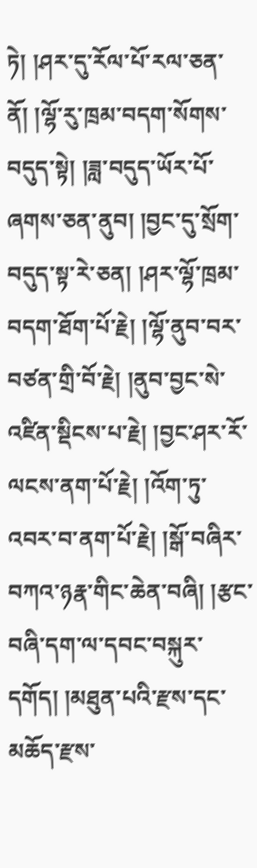ཏེ། །ཤར་དུ་རོལ་པོ་རལ་ཅན་ནོ། །ལྷོ་རུ་ཁྲམ་བདག་སོགས་བདུད་སྟེ། །ཟླ་བདུད་ཡོར་པོ་ཞགས་ཅན་ནུབ། །བྱང་དུ་སྲོག་བདུད་སྟ་རེ་ཅན། །ཤར་ལྷོ་ཁྲམ་བདག་ཐོག་པོ་རྗེ། །ལྷོ་ནུབ་བར་བཙན་གྲི་བོ་རྗེ། །ནུབ་བྱང་སེ་འཛིན་སྡིངས་པ་རྗེ། །བྱང་ཤར་རོ་ལངས་ནག་པོ་རྗེ། །འོག་ཏུ་འབར་བ་ནག་པོ་རྗེ། །སྒོ་བཞིར་བཀའ་ཉརྣ་གིང་ཆེན་བཞི། །རྩང་བཞི་དག་ལ་དབང་བསྐུར་དགོད། །མཐུན་པའི་རྫས་དང་མཆོད་རྫས་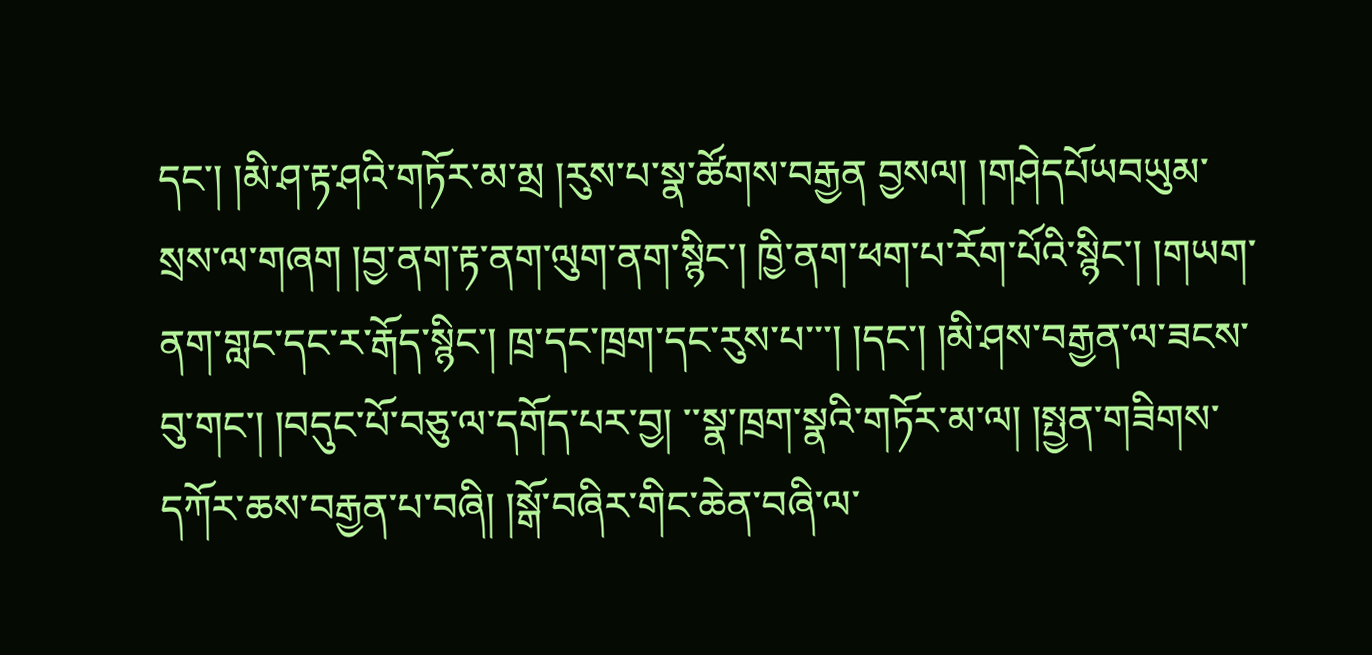དང་། །མི་ཤ་རྟ་ཤའི་གཏོར་མ་མྲ །རུས་པ་སྣ་ཚོགས་བརྒྱན བྱསལ། །གཤེདཔོཡབཡུམ་སྲས་ལ་གཞག །བྱ་ནག་རྟ་ནག་ལུག་ནག་སྙིང་། ཁྱི་ནག་ཕག་པ་རོག་པོའི་སྙིང་། །གཡག་ནག་གླང་དང་ར་རྒོད་སྙིང་། ཁྲ་དང་ཁྲག་དང་རུས་པ་་་། །དང་། །མི་ཤས་བརྒྱན་ལ་ཟངས་བུ་གང་། །བདུང་པོ་བཅུ་ལ་དགོད་པར་བྱ། ་་སྣ་ཁྲག་སྣའི་གཏོར་མ་ལ། །སྤྱན་གཟིགས་དཀོར་ཆས་བརྒྱན་པ་བཞི། །སྒོ་བཞིར་གིང་ཆེན་བཞི་ལ་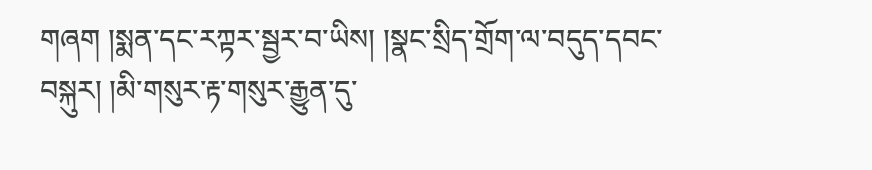གཞག །སྨན་དང་རཀྟར་སྦྱར་བ་ཡིས། །སྣང་སྲིད་གྲོག་ལ་བདུད་དབང་བསྐུར། །མི་གསུར་རྟ་གསུར་རྒྱུན་དུ་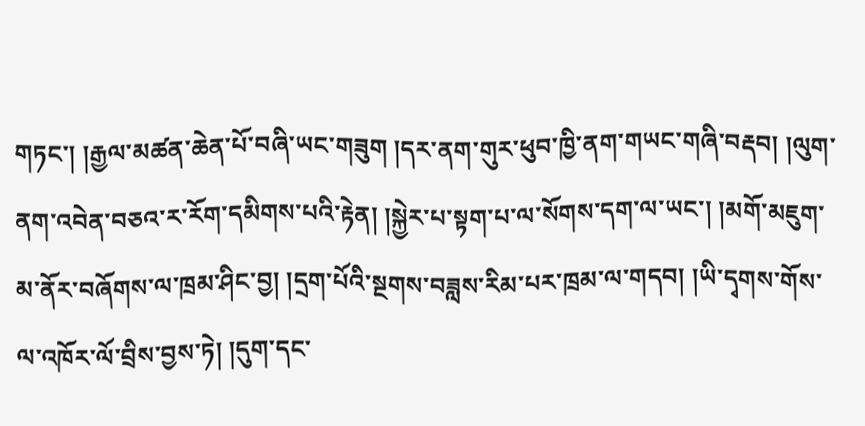གཏང་། །རྒྱལ་མཚན་ཆེན་པོ་བཞི་ཡང་གཟུག །དར་ནག་གུར་ཕུབ་ཁྱི་ནག་གཡང་གཞི་བརྡབ། །ལུག་ནག་འབེན་བཅའ་ར་རོག་དམིགས་པའི་རྟེན། །སྐྱེར་པ་སྟག་པ་ལ་སོགས་དག་ལ་ཡང་། །མགོ་མཇུག་མ་ནོར་བཞོགས་ལ་ཁྲམ་ཤིང་བྱ། །དྲག་པོའི་སྔགས་བཟླས་རིམ་པར་ཁྲམ་ལ་གདབ། །ཡི་དྭགས་གོས་ལ་འཁོར་ལོ་བྲིས་བྱས་ཏེ། །དུག་དང་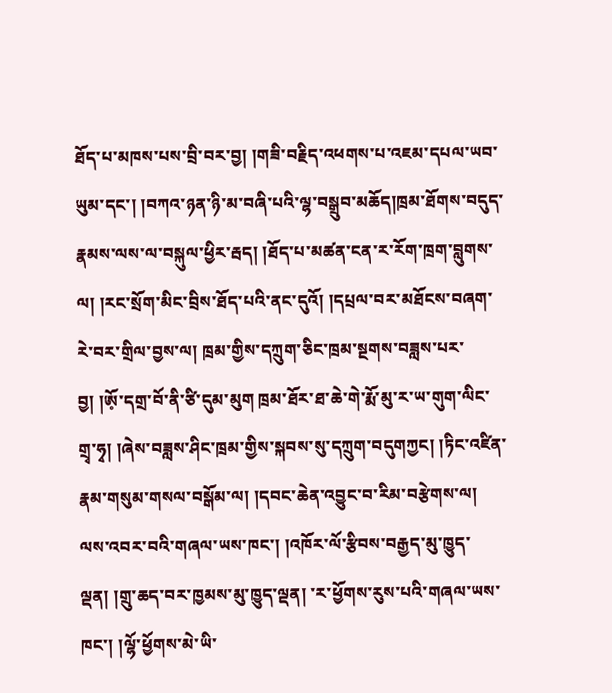ཐོད་པ་མཁས་པས་བྲི་བར་བྱ། །གཟི་བརྗིད་འཕགས་པ་འཇམ་དཔལ་ཡབ་ཡུམ་དང་། །བཀའ་ཉན་ཉི་མ་བཞི་པའི་ལྷ་བསྒྲུབ་མཆོད།ཁྲམ་ཐོགས་བདུད་རྣམས་ལས་ལ་བསྐུལ་ཕྱིར་རྦད། །ཐོད་པ་མཚན་ངན་ར་རོག་ཁྲག་བླུགས་ལ། །རང་སྲོག་མིང་བྲིས་ཐོད་པའི་ནང་དུའོ། །དཔྲལ་བར་མཐོངས་བཞག་རེ་བར་གྲིལ་བྱས་ལ། ཁྲམ་གྱིས་དཀྲུག་ཅིང་ཁྲམ་སྔགས་བཟླས་པར་བྱ། །ཨོ༷་དགྲ་བོ་ནི་ཙི་དུམ་མུག ཁྲམ་ཐོར་ཐ་ཆེ་གེ་རྨོ་མུ་ར་ཡ་གུག་ལིང་གྲྭ་ཧྭ། །ཞེས་བཟླས་ཤིང་ཁྲམ་གྱིས་སྐབས་སུ་དཀྲུག་བདུགཀྱང། །ཏིང་འཛིན་རྣམ་གསུམ་གསལ་བསྒོམ་ལ། །དབང་ཆེན་འབྱུང་བ་རིམ་བརྩེགས་ལ། ལས་འབར་བའི་གཞལ་ཡས་ཁང་། །འཁོར་ལོ་རྩིབས་བརྒྱད་མུ་ཁྱུད་ལྡན། །གྲུ་ཆད་བར་ཁྱམས་མུ་ཁྱུད་ལྡན། ་ར་ཕྱོགས་རུས་པའི་གཞལ་ཡས་ཁང་། །ལྷོ་ཕྱོགས་མེ་ཡི་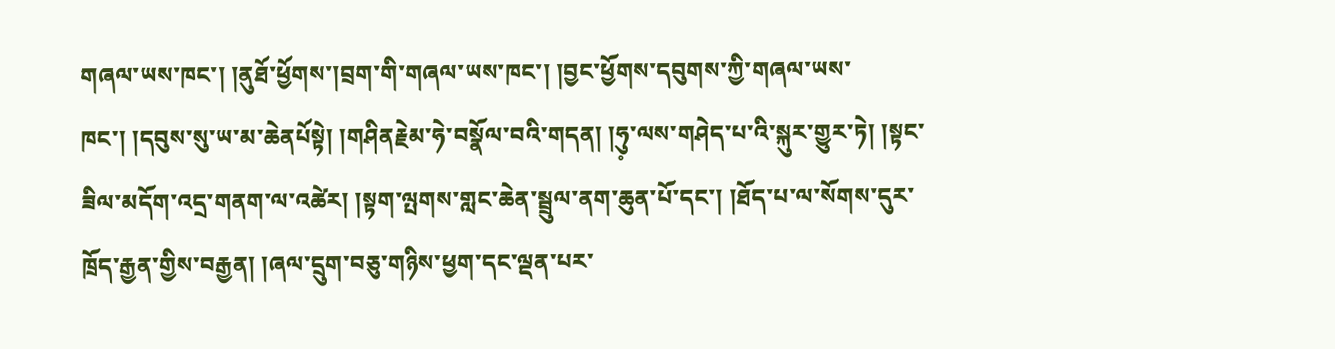གཞལ་ཡས་ཁང་། །ནུཐོ་ཕྱོགས་།བྲག་གི་གཞལ་ཡས་ཁང་། །བྱང་ཕྱོགས་དབུགས་ཀྱི་གཞལ་ཡས་ཁང་། །དབུས་སུ་ཡ་མ་ཆེནཔོསྟེ། །གཤིནརྗེམ་ཧེ་བསྣོལ་བའི་གདན། །ཧུ༷་ལས་གཤེད་པ་འི་སྐུར་གྱུར་ཏེ། །སྟང་ཟིལ་མདོག་འདྲ་གནག་ལ་འཚེར། །སྟག་ལྤགས་གླང་ཆེན་སྦྲུལ་ནག་ཆུན་པོ་དང་། །ཐོད་པ་ལ་སོགས་དུར་ཁྲོད་རྒྱན་གྱིས་བརྒྱན། །ཞལ་དྲུག་བཅུ་གཉིས་ཕྱག་དང་ལྡན་པར་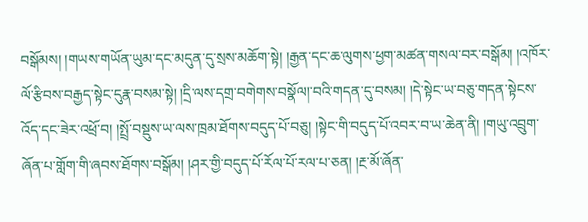བསྒོམས། །གཡས་གཡོན་ཡུམ་དང་མདུན་དུ་སྲས་མཆོག་སྟེ། །རྒྱན་དང་ཆ་ལུགས་ཕྱག་མཚན་གསལ་བར་བསྒོམ། །འཁོར་ལོ་རྩིབས་བརྒྱད་སྟེང་དུརྣ་བསམ་སྟེ། །དྲི་ལས་དགྲ་བགེགས་བསྣོལ།་བའི་གདན་དུ་བསམ། །དེ་སྟེང་ཡ་བཅུ་གདན་སྟེངས་འོད་དང་ཟེར་འཕྲོ་བ། །སྤྲོ་བསྡུས་ཡ་ལས་ཁྲམ་ཐོགས་བདུད་པོ་བཅུ། །སྟེང་གི་བདུད་པོ་འབར་བ་ཡ་ཆེན་ནི། །གཡུ་འབྲུག་ཞོན་པ་གློག་གི་ཞབས་ཐོགས་བསྒོམ། །ཤར་གྱི་བདུད་པོ་རོལ་པོ་རལ་པ་ཅན། །རྔ་མོ་ཞོན་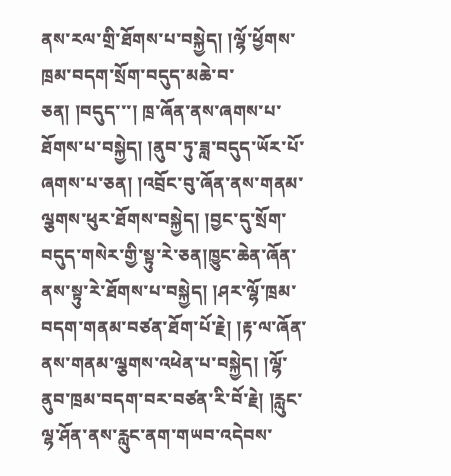ནས་རལ་གྲི་ཐོགས་པ་བསྐྱེད། །ལྷོ་ཕྱོགས་ཁྲམ་བདག་སྲོག་བདུད་མཆེ་བ་ཅན། །བདུད་་་། ཁྲ་ཞོན་ནས་ཞགས་པ་ཐོགས་པ་བསྐྱེད། །ནུབ་ཏུ་ཟླ་བདུད་ཡོར་པོ་ཞགས་པ་ཅན། །འབྲོང་བུ་ཞོན་ནས་གནམ་ལྕགས་ཕུར་ཐོགས་བསྐྱེད། །བྱང་དུ་སྲོག་བདུད་གསེར་གྱི་སྟུ་རེ་ཅན།ཁྱུང་ཆེན་ཞོན་ནས་སྟུ་རེ་ཐོགས་པ་བསྐྱེད། །ཤར་ལྷོ་ཁྲམ་བདག་གནམ་བཙན་ཐོག་པོ་རྗེ། །རྟ་ལ་ཞོན་ནས་གནམ་ལྕགས་འཕེན་པ་བསྐྱེད། །ལྷོ་ནུབ་ཁྲམ་བདག་བར་བཙན་རི་བོ་རྗེ། །རླུང་ལྷ་ཤོན་ནས་རླུང་ནག་གཡབ་འདེབས་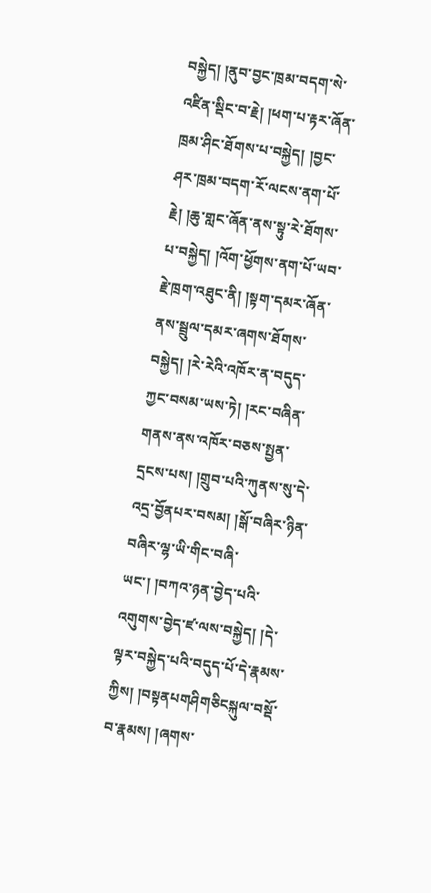བསྐྱེད། །ནུབ་བྱང་ཁྲམ་བདག་སེ་འཛིན་སྡིང་བ་རྗེ། །ཕག་པ་རྟར་ཞོན་ཁྲམ་ཤིང་ཐོགས་པ་བསྐྱེད། །བྱང་ཤར་ཁྲམ་བདག་རོ་ལངས་ནག་པོ་རྗེ། །ཆུ་གླང་ཞོན་ནས་སྟུ་རེ་ཐོགས་པ་བསྐྱེད། །འོག་ཕྱོགས་ནག་པོ་ཡབ་རྗེ་ཁྲག་འཐུང་ནི། །སྟག་དམར་ཞོན་ནས་སྦྲུལ་དམར་ཞགས་ཐོགས་བསྐྱེད། །རེ་རེའི་འཁོར་ན་བདུད་ཀྱང་བསམ་ཡས་ཏེ། །རང་བཞིན་གནས་ནས་འཁོར་བཅས་སྤྱན་དྲངས་པས། །གྲུབ་པའི་ཀུནས་སུ་དེ་འདྲ་བྱོནཔར་བསམ། །སྒོ་བཞིར་ཉིན་བཞིར་ལྷ་ཡི་གིང་བཞི་ཡང་། །བཀའ་ཉན་བྱེད་པའི་འགུགས་བྱེད་ཛ་ལས་བསྐྱེད། །དེ་ལྟར་བསྐྱེད་པའི་བདུད་པོ་དེ་རྣམས་ཀྱིས། །བསྟནཔགཤིགཅིངསྐུལ་བསྡོ་བ་རྣམས། །ཞགས་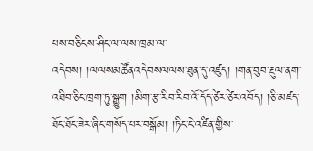པས་བཅིངས་ཤིང་ལ་ལས་ཁྲམ་ལ་འདེབས། །ལལསམཚོནའདེབསལལས་ཐུན་དུ་འཛུད། །གན་བུབ་རྔུལ་ནག་འཐིབ་ཅིང་ཁྲག་ཏུ་སྒྱུག །མིག་རྩ་རིབ་རིབ་འོ་དོད་ཙེར་ཙེར་འབོད། །ཅི་མཛད་ཐོང་ཐོང་ཟེར་ཞིང་གསོད་པར་བསྒོམ། །ཏིང་ངེ་འཛིན་གྱིས་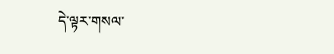དེ་ལྟར་གསལ་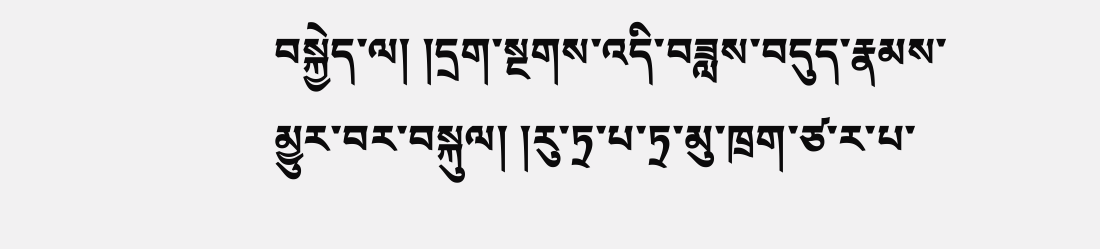བསྐྱེད་ལ། །དྲག་སྔགས་འདི་བཟླས་བདུད་རྣམས་མྱུར་བར་བསྐུལ། །རུ་ཏྲ་པ་ཏྲ་མུ་ཁྲག་ཙ་ར་པ་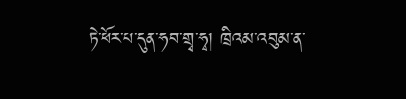ཏེ་ཕོར་པ་དུན་ཧབ་གྲྭ་ཧྭ། ཁྲིའམ་འབུམ་ན་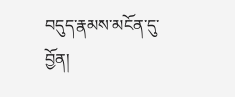བདུད་རྣམས་མངོན་དུ་བྱོན།